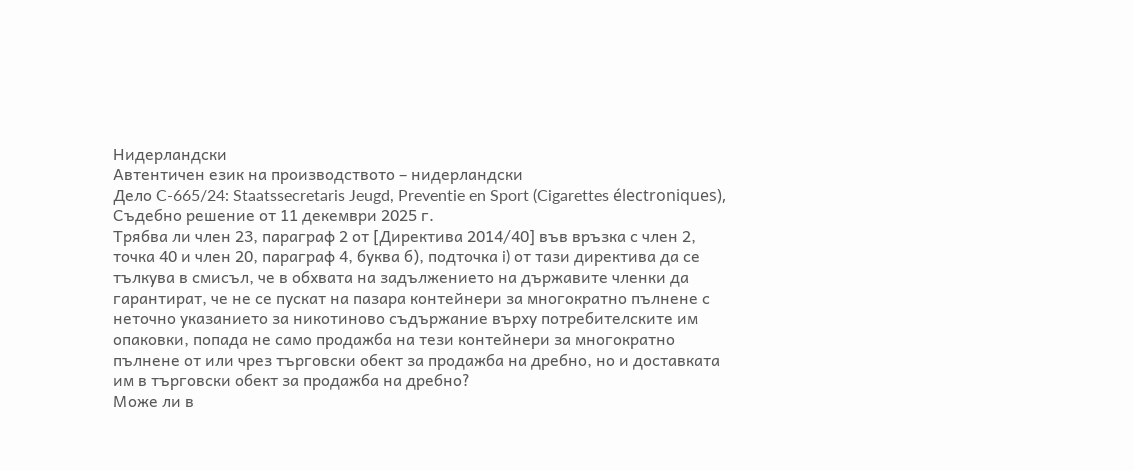Нидерландски
Автентичен език на производството – нидерландски
Дело C-665/24: Staatssecretaris Jeugd, Preventie en Sport (Cigarettes électroniques), Съдебно решение от 11 декември 2025 г.
Трябва ли член 23, параграф 2 от [Директива 2014/40] във връзка с член 2, точка 40 и член 20, параграф 4, буква б), подточка i) от тази директива да се тълкува в смисъл, че в обхвата на задължението на държавите членки да гарантират, че не се пускат на пазара контейнери за многократно пълнене с неточно указанието за никотиново съдържание върху потребителските им опаковки, попада не само продажба на тези контейнери за многократно пълнене от или чрез търговски обект за продажба на дребно, но и доставката им в търговски обект за продажба на дребно?
Може ли в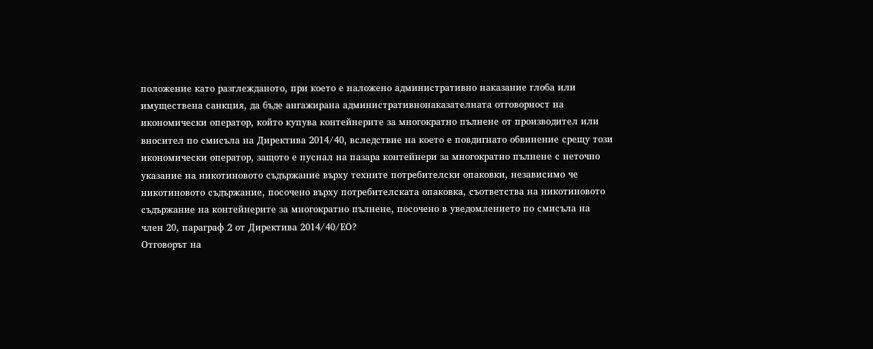положение като разглежданото, при което е наложено административно наказание глоба или имуществена санкция, да бъде ангажирана административнонаказателната отговорност на икономически оператор, който купува контейнерите за многократно пълнене от производител или вносител по смисъла на Директива 2014/40, вследствие на което е повдигнато обвинение срещу този икономически оператор, защото е пуснал на пазара контейнери за многократно пълнене с неточно указание на никотиновото съдържание върху техните потребителски опаковки, независимо че никотиновото съдържание, посочено върху потребителската опаковка, съответства на никотиновото съдържание на контейнерите за многократно пълнене, посочено в уведомлението по смисъла на член 20, параграф 2 от Директива 2014/40/ЕО?
Отговорът на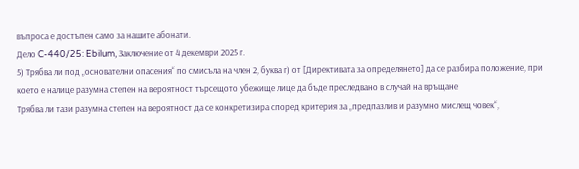въпроса е достъпен само за нашите абонати.
Дело C-440/25: Ebilum, Заключение от 4 декември 2025 г.
5) Трябва ли под „основателни опасения“ по смисъла на член 2, буква г) от [Директивата за определянето] да се разбира положение, при което е налице разумна степен на вероятност търсещото убежище лице да бъде преследвано в случай на връщане
Трябва ли тази разумна степен на вероятност да се конкретизира според критерия за „предпазлив и разумно мислещ човек“,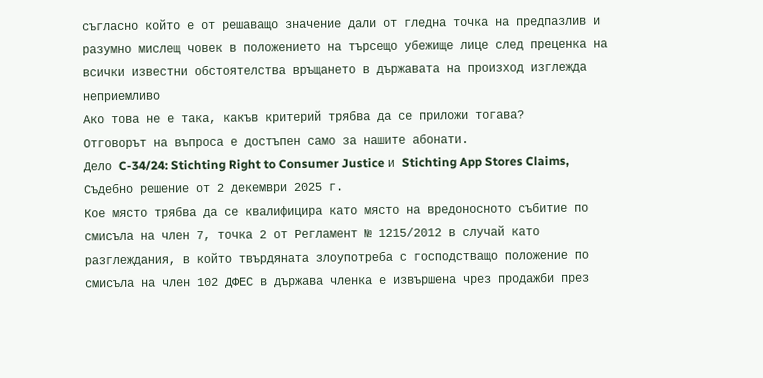съгласно който е от решаващо значение дали от гледна точка на предпазлив и разумно мислещ човек в положението на търсещо убежище лице след преценка на всички известни обстоятелства връщането в държавата на произход изглежда неприемливо
Ако това не е така, какъв критерий трябва да се приложи тогава?
Отговорът на въпроса е достъпен само за нашите абонати.
Дело C-34/24: Stichting Right to Consumer Justice и Stichting App Stores Claims, Съдебно решение от 2 декември 2025 г.
Кое място трябва да се квалифицира като място на вредоносното събитие по смисъла на член 7, точка 2 от Регламент № 1215/2012 в случай като разглеждания, в който твърдяната злоупотреба с господстващо положение по смисъла на член 102 ДФЕС в държава членка е извършена чрез продажби през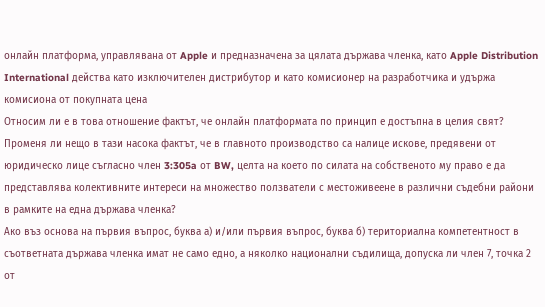онлайн платформа, управлявана от Apple и предназначена за цялата държава членка, като Apple Distribution International действа като изключителен дистрибутор и като комисионер на разработчика и удържа комисиона от покупната цена
Относим ли е в това отношение фактът, че онлайн платформата по принцип е достъпна в целия свят?
Променя ли нещо в тази насока фактът, че в главното производство са налице искове, предявени от юридическо лице съгласно член 3:305a от BW, целта на което по силата на собственото му право е да представлява колективните интереси на множество ползватели с местоживеене в различни съдебни райони в рамките на една държава членка?
Ако въз основа на първия въпрос, буква а) и/или първия въпрос, буква б) териториална компетентност в съответната държава членка имат не само едно, а няколко национални съдилища, допуска ли член 7, точка 2 от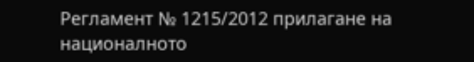Регламент № 1215/2012 прилагане на националното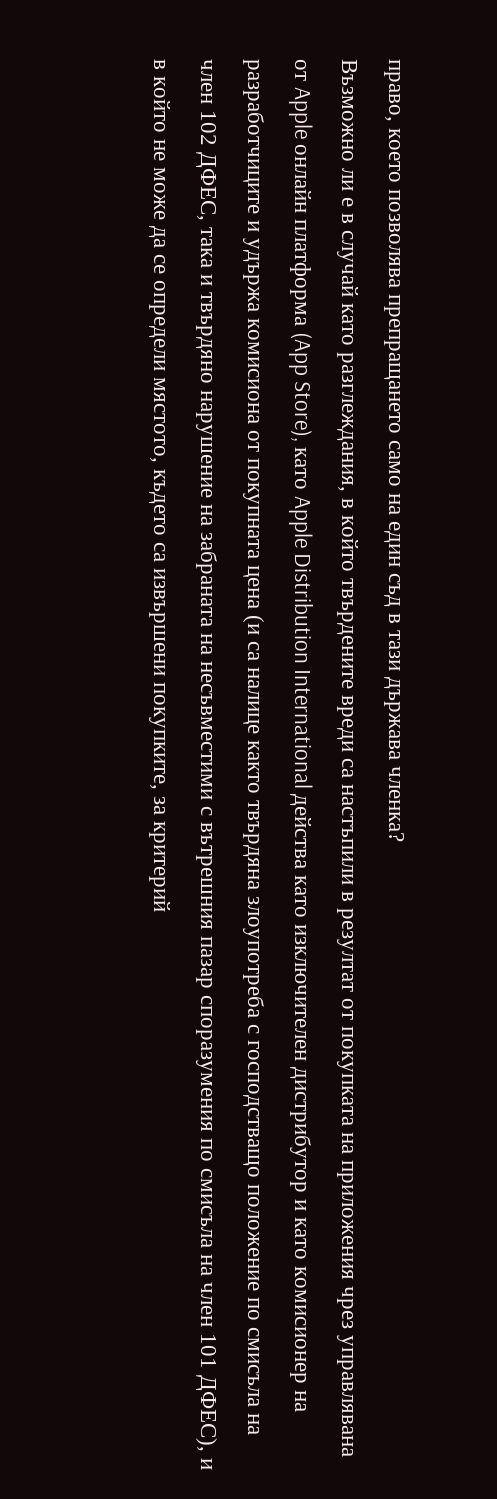право, което позволява препращането само на един съд в тази държава членка?
Възможно ли е в случай като разглеждания, в който твърдените вреди са настъпили в резултат от покупката на приложения чрез управлявана от Apple онлайн платформа (App Store), като Apple Distribution International действа като изключителен дистрибутор и като комисионер на разработчиците и удържа комисиона от покупната цена (и са налице както твърдяна злоупотреба с господстващо положение по смисъла на член 102 ДФЕС, така и твърдяно нарушение на забраната на несъвместими с вътрешния пазар споразумения по смисъла на член 101 ДФЕС), и в който не може да се определи мястото, където са извършени покупките, за критерий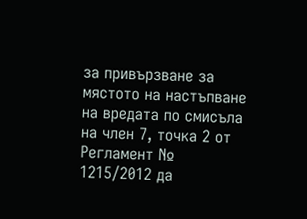за привързване за мястото на настъпване на вредата по смисъла на член 7, точка 2 от Регламент № 1215/2012 да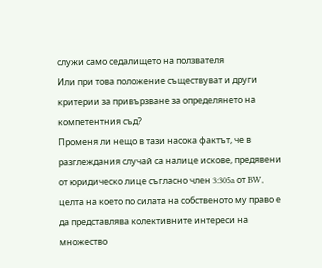служи само седалището на ползвателя
Или при това положение съществуват и други критерии за привързване за определянето на компетентния съд?
Променя ли нещо в тази насока фактът, че в разглеждания случай са налице искове, предявени от юридическо лице съгласно член 3:305a от BW, целта на което по силата на собственото му право е да представлява колективните интереси на множество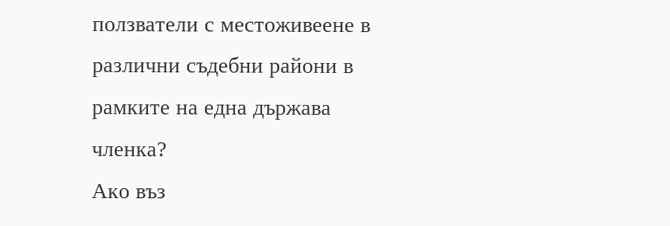ползватели с местоживеене в различни съдебни райони в рамките на една държава членка?
Ако въз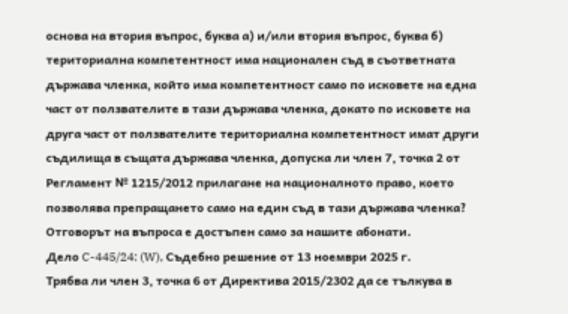основа на втория въпрос, буква а) и/или втория въпрос, буква б) териториална компетентност има национален съд в съответната държава членка, който има компетентност само по исковете на една част от ползвателите в тази държава членка, докато по исковете на друга част от ползвателите териториална компетентност имат други съдилища в същата държава членка, допуска ли член 7, точка 2 от Регламент № 1215/2012 прилагане на националното право, което позволява препращането само на един съд в тази държава членка?
Отговорът на въпроса е достъпен само за нашите абонати.
Дело C-445/24: (W), Съдебно решение от 13 ноември 2025 г.
Трябва ли член 3, точка 6 от Директива 2015/2302 да се тълкува в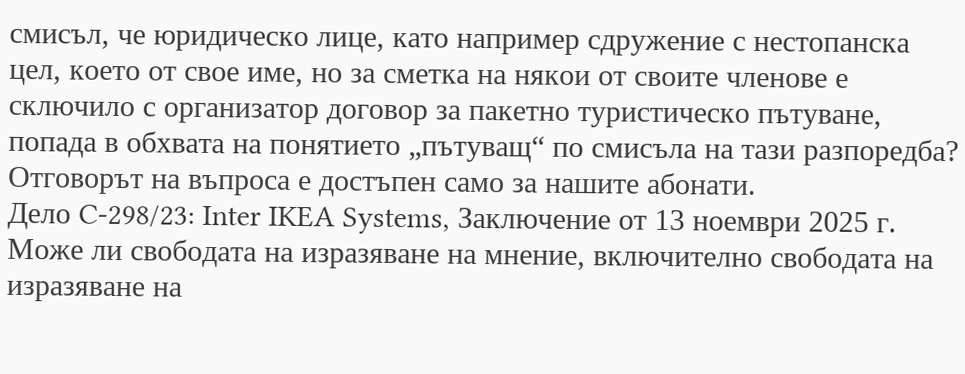смисъл, че юридическо лице, като например сдружение с нестопанска цел, което от свое име, но за сметка на някои от своите членове е сключило с организатор договор за пакетно туристическо пътуване, попада в обхвата на понятието „пътуващ“ по смисъла на тази разпоредба?
Отговорът на въпроса е достъпен само за нашите абонати.
Дело C-298/23: Inter IKEA Systems, Заключение от 13 ноември 2025 г.
Може ли свободата на изразяване на мнение, включително свободата на изразяване на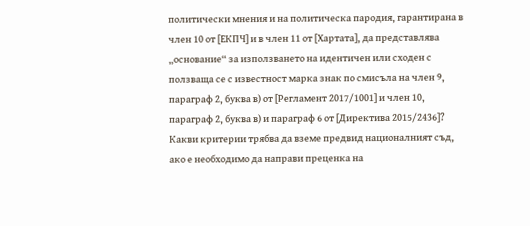политически мнения и на политическа пародия, гарантирана в член 10 от [ЕКПЧ] и в член 11 от [Хартата], да представлява „основание“ за използването на идентичен или сходен с ползваща се с известност марка знак по смисъла на член 9, параграф 2, буква в) от [Регламент 2017/1001] и член 10, параграф 2, буква в) и параграф 6 от [Директива 2015/2436]?
Какви критерии трябва да вземе предвид националният съд, ако е необходимо да направи преценка на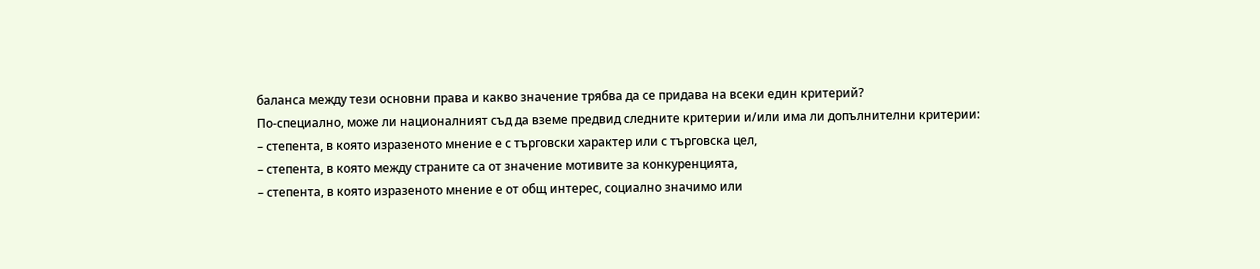баланса между тези основни права и какво значение трябва да се придава на всеки един критерий?
По-специално, може ли националният съд да вземе предвид следните критерии и/или има ли допълнителни критерии:
– степента, в която изразеното мнение е с търговски характер или с търговска цел,
– степента, в която между страните са от значение мотивите за конкуренцията,
– степента, в която изразеното мнение е от общ интерес, социално значимо или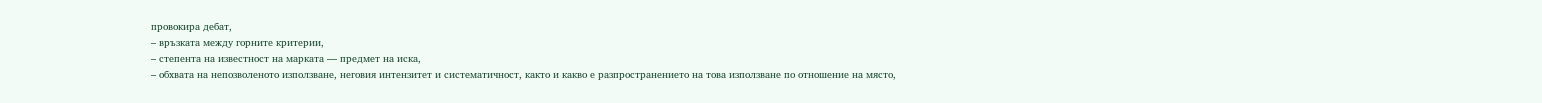провокира дебат,
– връзката между горните критерии,
– степента на известност на марката — предмет на иска,
– обхвата на непозволеното използване, неговия интензитет и систематичност, както и какво е разпространението на това използване по отношение на място,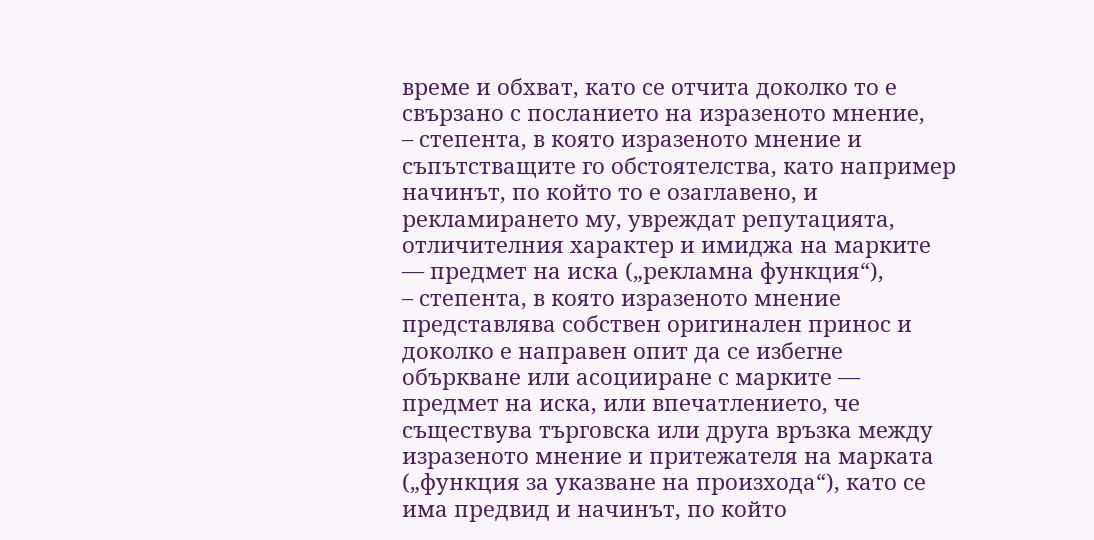време и обхват, като се отчита доколко то е свързано с посланието на изразеното мнение,
– степента, в която изразеното мнение и съпътстващите го обстоятелства, като например начинът, по който то е озаглавено, и рекламирането му, увреждат репутацията, отличителния характер и имиджа на марките — предмет на иска („рекламна функция“),
– степента, в която изразеното мнение представлява собствен оригинален принос и доколко е направен опит да се избегне объркване или асоцииране с марките — предмет на иска, или впечатлението, че съществува търговска или друга връзка между изразеното мнение и притежателя на марката („функция за указване на произхода“), като се има предвид и начинът, по който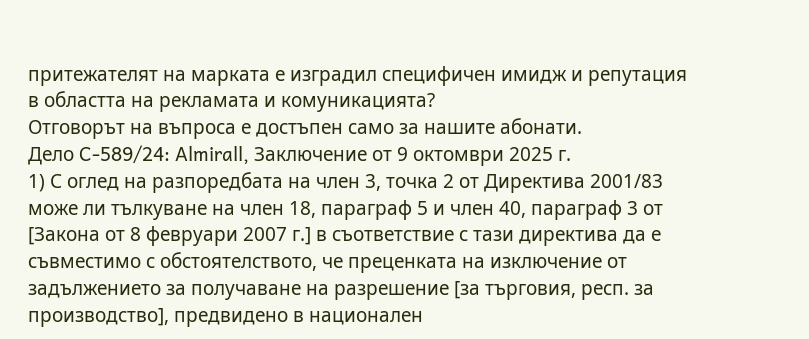притежателят на марката е изградил специфичен имидж и репутация в областта на рекламата и комуникацията?
Отговорът на въпроса е достъпен само за нашите абонати.
Дело C-589/24: Almirall, Заключение от 9 октомври 2025 г.
1) С оглед на разпоредбата на член 3, точка 2 от Директива 2001/83 може ли тълкуване на член 18, параграф 5 и член 40, параграф 3 от [Закона от 8 февруари 2007 г.] в съответствие с тази директива да е съвместимо с обстоятелството, че преценката на изключение от задължението за получаване на разрешение [за търговия, респ. за производство], предвидено в национален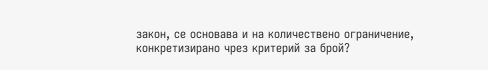закон, се основава и на количествено ограничение, конкретизирано чрез критерий за брой?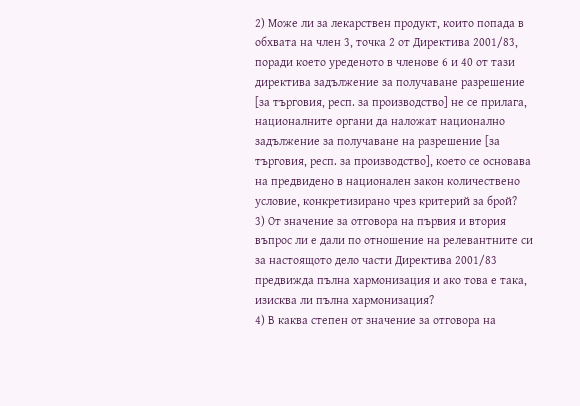2) Може ли за лекарствен продукт, които попада в обхвата на член 3, точка 2 от Директива 2001/83, поради което уреденото в членове 6 и 40 от тази директива задължение за получаване разрешение [за търговия, респ. за производство] не се прилага, националните органи да наложат национално задължение за получаване на разрешение [за търговия, респ. за производство], което се основава на предвидено в национален закон количествено условие, конкретизирано чрез критерий за брой?
3) От значение за отговора на първия и втория въпрос ли е дали по отношение на релевантните си за настоящото дело части Директива 2001/83 предвижда пълна хармонизация и ако това е така, изисква ли пълна хармонизация?
4) В каква степен от значение за отговора на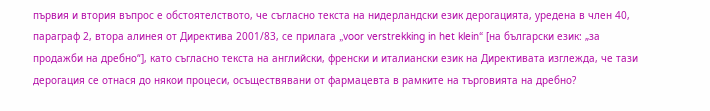първия и втория въпрос е обстоятелството, че съгласно текста на нидерландски език дерогацията, уредена в член 40, параграф 2, втора алинея от Директива 2001/83, се прилага „voor verstrekking in het klein“ [на български език: „за продажби на дребно“], като съгласно текста на английски, френски и италиански език на Директивата изглежда, че тази дерогация се отнася до някои процеси, осъществявани от фармацевта в рамките на търговията на дребно?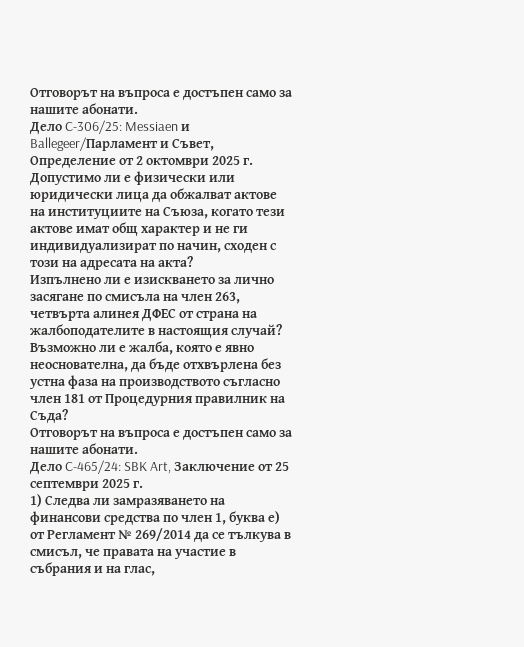Отговорът на въпроса е достъпен само за нашите абонати.
Дело C-306/25: Messiaen и Ballegeer/Парламент и Съвет, Определение от 2 октомври 2025 г.
Допустимо ли е физически или юридически лица да обжалват актове на институциите на Съюза, когато тези актове имат общ характер и не ги индивидуализират по начин, сходен с този на адресата на акта?
Изпълнено ли е изискването за лично засягане по смисъла на член 263, четвърта алинея ДФЕС от страна на жалбоподателите в настоящия случай?
Възможно ли е жалба, която е явно неоснователна, да бъде отхвърлена без устна фаза на производството съгласно член 181 от Процедурния правилник на Съда?
Отговорът на въпроса е достъпен само за нашите абонати.
Дело C-465/24: SBK Art, Заключение от 25 септември 2025 г.
1) Следва ли замразяването на финансови средства по член 1, буква е) от Регламент № 269/2014 да се тълкува в смисъл, че правата на участие в събрания и на глас,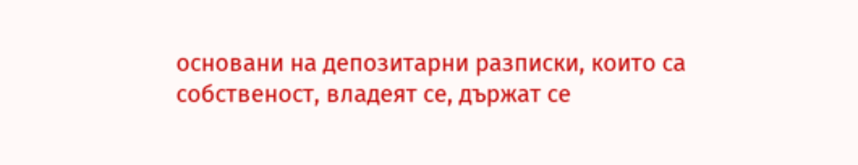основани на депозитарни разписки, които са собственост, владеят се, държат се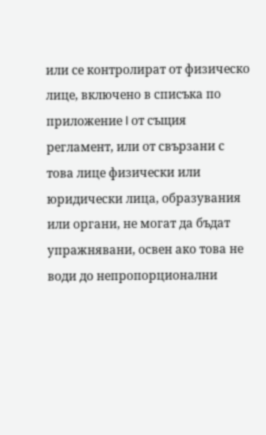или се контролират от физическо лице, включено в списъка по приложение I от същия регламент, или от свързани с това лице физически или юридически лица, образувания или органи, не могат да бъдат упражнявани, освен ако това не води до непропорционални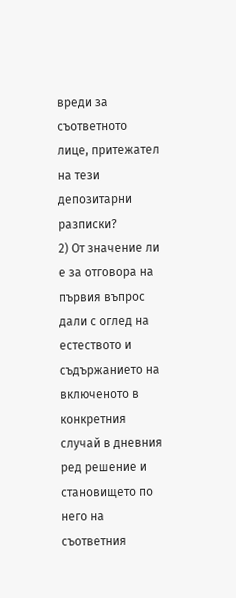вреди за съответното лице, притежател на тези депозитарни разписки?
2) От значение ли е за отговора на първия въпрос дали с оглед на естеството и съдържанието на включеното в конкретния случай в дневния ред решение и становището по него на съответния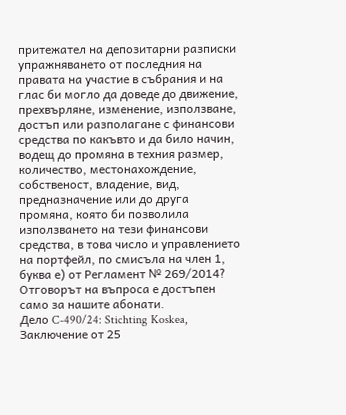притежател на депозитарни разписки упражняването от последния на правата на участие в събрания и на глас би могло да доведе до движение, прехвърляне, изменение, използване, достъп или разполагане с финансови средства по какъвто и да било начин, водещ до промяна в техния размер, количество, местонахождение, собственост, владение, вид, предназначение или до друга промяна, която би позволила използването на тези финансови средства, в това число и управлението на портфейл, по смисъла на член 1, буква е) от Регламент № 269/2014?
Отговорът на въпроса е достъпен само за нашите абонати.
Дело C-490/24: Stichting Koskea, Заключение от 25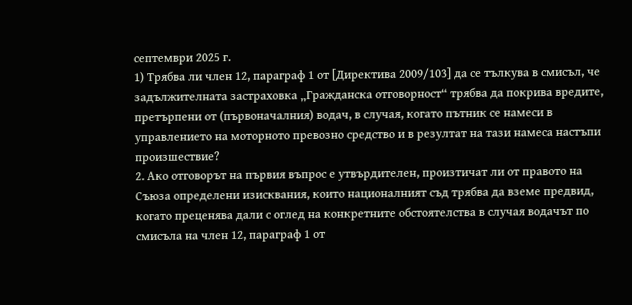септември 2025 г.
1) Трябва ли член 12, параграф 1 от [Директива 2009/103] да се тълкува в смисъл, че задължителната застраховка „Гражданска отговорност“ трябва да покрива вредите, претърпени от (първоначалния) водач, в случая, когато пътник се намеси в управлението на моторното превозно средство и в резултат на тази намеса настъпи произшествие?
2. Ако отговорът на първия въпрос е утвърдителен, произтичат ли от правото на Съюза определени изисквания, които националният съд трябва да вземе предвид, когато преценява дали с оглед на конкретните обстоятелства в случая водачът по смисъла на член 12, параграф 1 от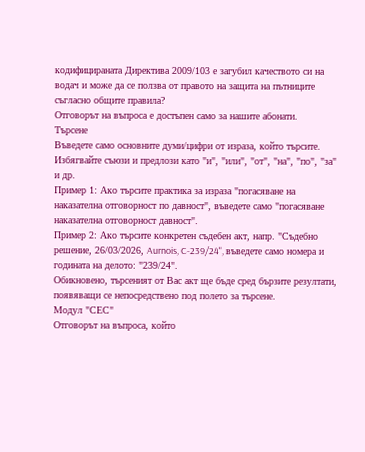кодифицираната Директива 2009/103 е загубил качеството си на водач и може да се ползва от правото на защита на пътниците съгласно общите правила?
Отговорът на въпроса е достъпен само за нашите абонати.
Търсене
Въведете само основните думи/цифри от израза, който търсите. Избягвайте съюзи и предлози като "и", "или", "от", "на", "по", "за" и др.
Пример 1: Ако търсите практика за израза "погасяване на наказателна отговорност по давност", въведете само "погасяване наказателна отговорност давност".
Пример 2: Ако търсите конкретен съдебен акт, напр. "Съдебно решение, 26/03/2026, Aurnois, C-239/24", въведете само номера и годината на делото: "239/24".
Обикновено, търсеният от Вас акт ще бъде сред бързите резултати, появяващи се непосредствено под полето за търсене.
Модул "СЕС"
Отговорът на въпроса, който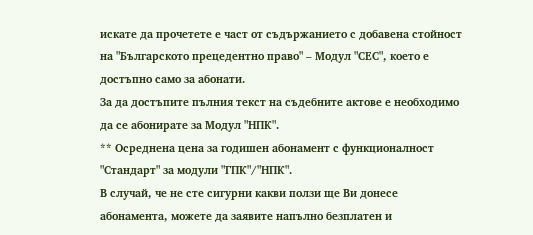искате да прочетете е част от съдържанието с добавена стойност на "Българското прецедентно право" – Модул "СЕС", което е достъпно само за абонати.
За да достъпите пълния текст на съдебните актове е необходимо да се абонирате за Модул "НПК".
** Осреднена цена за годишен абонамент с функционалност "Стандарт" за модули "ГПК"/"НПК".
В случай, че не сте сигурни какви ползи ще Ви донесе абонамента, можете да заявите напълно безплатен и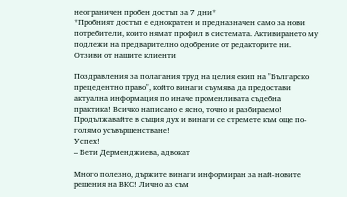неограничен пробен достъп за 7 дни*
*Пробният достъп е еднократен и предназначен само за нови потребители, които нямат профил в системата. Активирането му подлежи на предварително одобрение от редакторите ни.
Отзиви от нашите клиенти

Поздравления за полагания труд на целия екип на "Българско прецедентно право", който винаги съумява да предостави актуална информация по иначе променливата съдебна практика! Всичко написано е ясно, точно и разбираемо!
Продължавайте в същия дух и винаги се стремете към още по-голямо усъвършенстване!
Успех!
– Бети Дерменджиева, адвокат

Много полезно, държите винаги информиран за най-новите решения на ВКС! Лично аз съм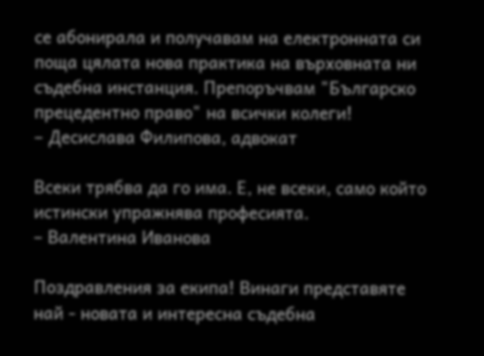се абонирала и получавам на електронната си поща цялата нова практика на върховната ни съдебна инстанция. Препоръчвам "Българско прецедентно право" на всички колеги!
– Десислава Филипова, адвокат

Всеки трябва да го има. Е, не всеки, само който истински упражнява професията.
– Валентина Иванова

Поздравления за екипа! Винаги представяте най - новата и интересна съдебна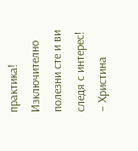практика! Изключително полезни сте и ви следя с интерес!
– Христина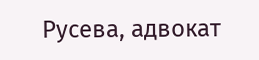Русева, адвокат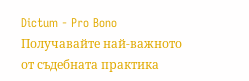Dictum - Pro Bono
Получавайте най-важното от съдебната практика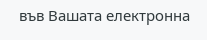във Вашата електронна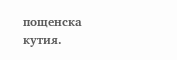пощенска кутия.